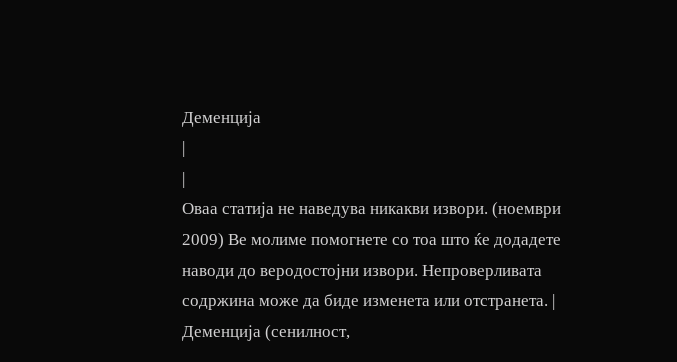Деменција
|
|
Оваа статија не наведува никакви извори. (ноември 2009) Ве молиме помогнете со тоа што ќе додадете наводи до веродостојни извори. Непроверливата содржина може да биде изменета или отстранета. |
Деменција (сенилност,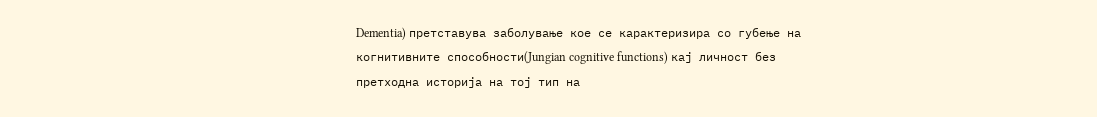Dementia) претставува заболување кое се карактеризира со губење на когнитивните способности(Jungian cognitive functions) кај личност без претходна историја на тој тип на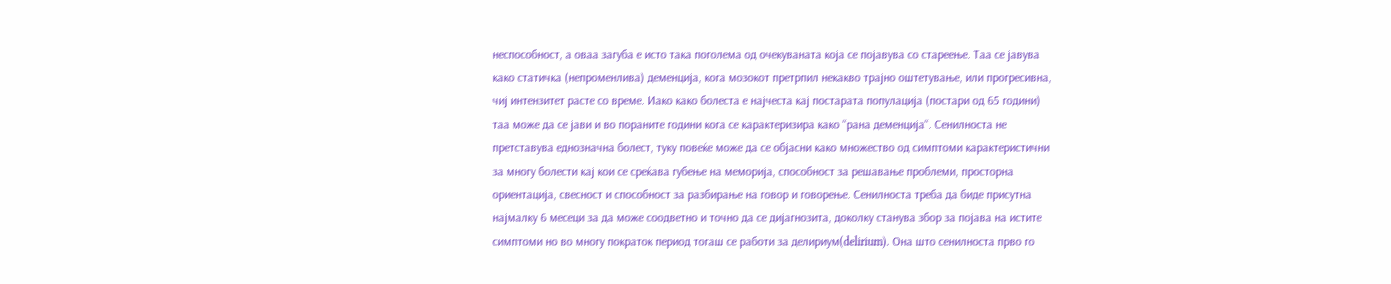неспособност, а оваа загуба е исто така поголема од очекуваната која се појавува со стареење. Таа се јавува како статичка (непроменлива) деменција, кога мозокот претрпил некакво трајно оштетување, или прогресивна, чиј интензитет расте со време. Иако како болеста е најчеста кај постарата популација (постари од 65 години) таа може да се јави и во пораните години кога се карактеризира како ‘‘рана деменција‘‘. Сенилноста не претставува еднозначна болест, туку повеќе може да се објасни како множество од симптоми карактеристични за многу болести кај кои се среќава губење на меморија, способност за решавање проблеми, просторна ориентација, свесност и способност за разбирање на говор и говорење. Сенилноста треба да биде присутна најмалку 6 месеци за да може соодветно и точно да се дијагнозита, доколку станува збор за појава на истите симптоми но во многу пократок период тогаш се работи за делириум(delirium). Она што сенилноста прво го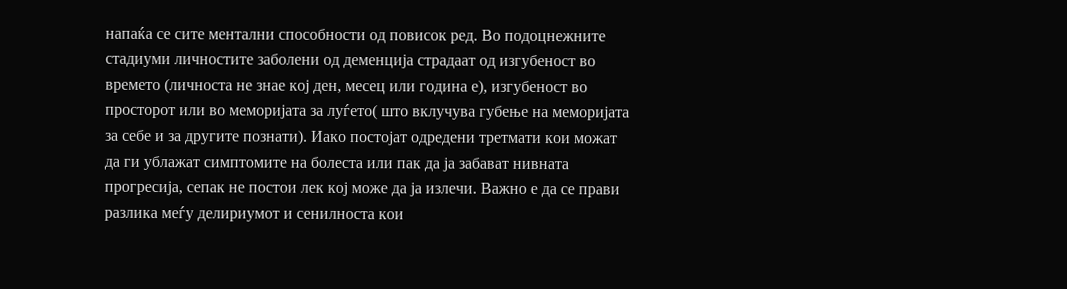напаќа се сите ментални способности од повисок ред. Во подоцнежните стадиуми личностите заболени од деменција страдаат од изгубеност во времето (личноста не знае кој ден, месец или година е), изгубеност во просторот или во меморијата за луѓето( што вклучува губење на меморијата за себе и за другите познати). Иако постојат одредени третмати кои можат да ги ублажат симптомите на болеста или пак да ја забават нивната прогресија, сепак не постои лек кој може да ја излечи. Важно е да се прави разлика меѓу делириумот и сенилноста кои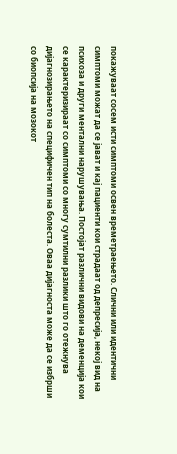покажуваат сосем исти симптоми освен времетраењето. Слични или идентични симптоми можат да се јават и кај пациенти кои страдаат од депресија, некој вид на психоза и други ментални нарушувања. Постојат различни видови на деменција кои се карактеризираат со симптоми со многу сумтилни разлики што го отежнува дијагнозирањето на специфичен тип на болеста. Оваа дијагноста може да се избрши со биопсија на мозокот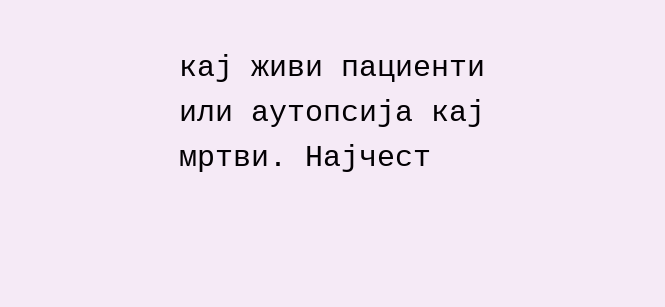кај живи пациенти или аутопсија кај мртви. Најчест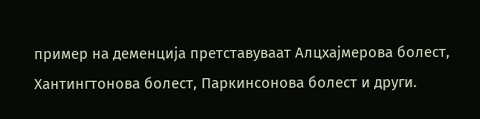пример на деменција претставуваат Алцхајмерова болест, Хантингтонова болест, Паркинсонова болест и други.